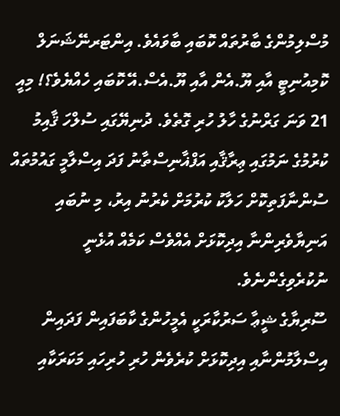މުސްލިމުންގެ ބާރުތައް ކޮބައި ބާވައެވެ. އިންޓަރނޭޝަނަލް ކޮމިއުނިޓީ އާއި ޔޫ.އެން އާއި ޔޫ.އެސް.އޭ ކޮބައި ހެއްޔެވެ؟! މިއީ 21 ވަނަ ގަރްނުގެ ހާލު ހުރި ގޮތެވެ. ދުނިޔޭގައި ސުލްހަ ޤާއިމު ކުރުމުގެ ނަމުގައި ޢިރާޤާއި އަފްޣާނިސްތާނު ފަދަ އިސްލާމީ ގައުމުތައް ސުންނާފަތިކޮށް ހަލާކު ކުރުމަށް ކެރުނު އިރު، މި ނުބައި އަނިޔާވެރިންނާ އިދިކޮޅަށް އެއްވެސް ކަމެއް އުޅެނީ ނުކުރެވިގެންނެވެ.
ސޫރިޔާގެ ޝީޢާ ސަރުކާރަކީ އެމީހުންގެ ކާބަފައިން ފަދައިން އިސްލާމުންނާއި އިދިކޮޅަށް ކުރެވެން ހުރި ހުރިހައި މަކަރަކާއި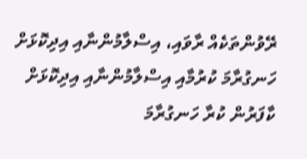ރޭވުންތަކެއް ރާވައި، އިސްލާމުންނާއި އިދިކޮޅަށް ހަނގުރާމަ ކުރުމާއި އިސްލާމުންނާއި އިދިކޮޅަށް ކާފަރުން ކުރާ ހަނގުރާމަ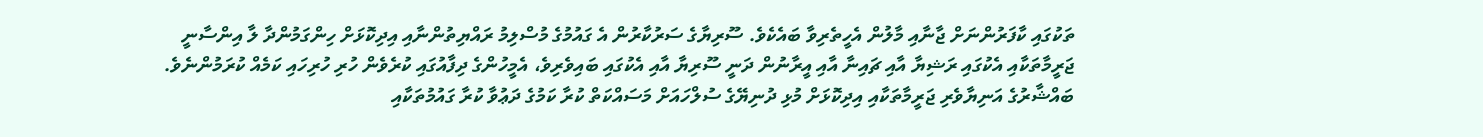ތަކުގައި ކާފަރުންނަށް ޖާނާއި މާލުން އެހީތެރިވާ ބައެކެވެ. ސޫރިޔާގެ ސަރުކާރުން އެ ގައުމުގެ މުސްލިމު ރައްޔިތުންނާއި އިދިކޮޅަށް ހިންގަމުންދާ ލާ އިންސާނީ ޖަރީމާތަކާއި އެކުގައި ރަޝިޔާ އާއި ޗައިނާ އާއި އީރާނުން ދަނީ ސޫރިޔާ އާއި އެކުގައި ބައިވެރިވެ، އެމީހުންގެ ދިފާއުގައި ކުރެވެން ހުރި ހުރިހައި ކަމެއް ކުރަމުންނެވެ. ބައްޝާރުގެ އަނިޔާވެރި ޖަރީމާތަކާއި އިދިކޮޅަށް މުޅި ދުނިޔޭގެ ސުލްހައަށް މަސައްކަތް ކުރާ ކަމުގެ ދަޢުވާ ކުރާ ގައުމުތަކާއި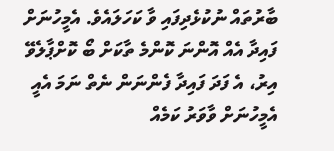ބާރުތައް ނުކުޅެދިފައި ވާ ކަހަލައެވެ. އެމީހުނަށް ފައިދާ އެއް އޮންނަ ކޮންމެ ތާކަށް ބޯ ކޮށްޕާލެވޭ އިރު، އެ ފަދަ ފައިދާ ފެންނަން ނެތް ނަމަ އެއީ އެމީހުނަށް ވާވަރު ކަމެއް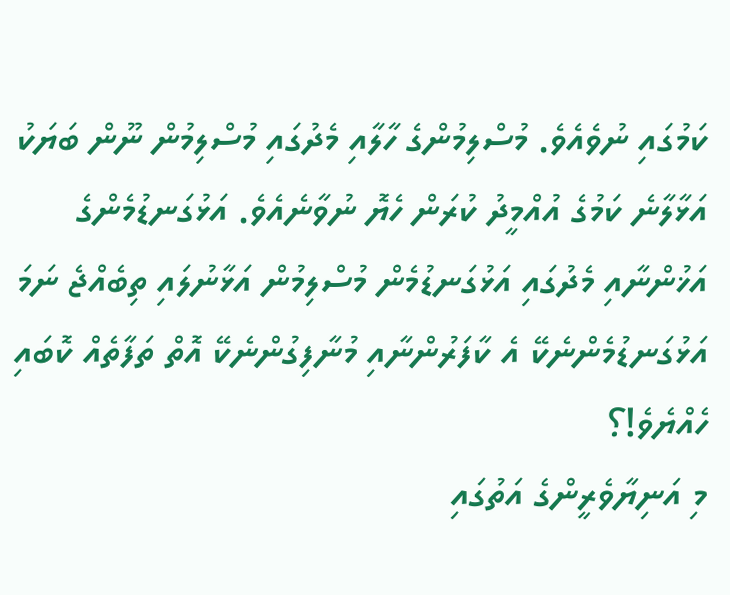ކަމުގައި ނުވެއެވެ. މުސްލިމުންގެ ހާލާއި މެދުގައި މުސްލިމުން ނޫން ބަޔަކު އަޅާލާނެ ކަމުގެ އުއްމީދު ކުރަން ހެޔޮ ނުވާނެއެވެ. އަޅުގަނޑުމެންގެ އަޚުންނާއި މެދުގައި އަޅުގަނޑުމެން މުސްލިމުން އަޅާނުލައި ތިބެއްޖެ ނަމަ އަޅުގަނޑުމެންނެކޭ އެ ކާފަރުންނާއި މުނާފިގުންނެކޭ އޮތް ތަފާތެއް ކޮބައި ހެއްޔެވެ!؟
މި އަނިޔާވެރީންގެ އަތުގައި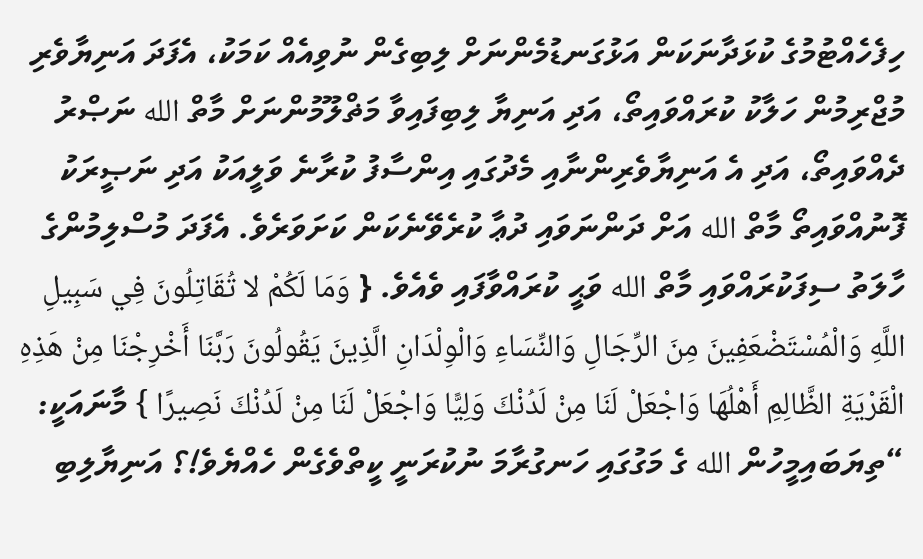ހިފެހެއްޓުމުގެ ކުޅަދާނަކަން އަޅުގަނޑުމެންނަށް ލިބިގެން ނުވިއެއް ކަމަކު، އެފަދަ އަނިޔާވެރި މުޖްރިމުން ހަލާކު ކުރައްވައިތޯ، އަދި އަނިޔާ ލިބިފައިވާ މަޡްލޫމުންނަށް މާތް الله ނަޞްރު ދެއްވައިތޯ، އަދި އެ އަނިޔާވެރިންނާއި މެދުގައި އިންސާފު ކުރާނެ ވަލީއަކު އަދި ނަޞީރަކު ފޮނުއްވައިތޯ މާތް الله އަށް ދަންނަވައި ދުޢާ ކުރެވޭނެކަން ކަށަވަރެވެ. އެފަދަ މުސްލިމުންގެ ހާލަތު ސިފަކުރައްވައި މާތް الله ވަޙީ ކުރައްވާފައި ވެއެވެ. { وَمَا لَكُمْ لا تُقَاتِلُونَ فِي سَبِيلِ اللَّهِ وَالْمُسْتَضْعَفِينَ مِنَ الرِّجَالِ وَالنِّسَاءِ وَالْوِلْدَانِ الَّذِينَ يَقُولُونَ رَبَّنَا أَخْرِجْنَا مِنْ هَذِهِ الْقَرْيَةِ الظَّالِمِ أَهْلُهَا وَاجْعَلْ لَنَا مِنْ لَدُنْكَ وَلِيًّا وَاجْعَلْ لَنَا مِنْ لَدُنْكَ نَصِيرًا } މާނައަކީ: “ތިޔަބައިމީހުން الله ގެ މަގުގައި ހަނގުރާމަ ނުކުރަނީ ކީތްވެގެން ހެއްޔެވެ!؟ އަނިޔާލިބި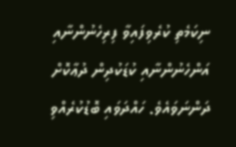ނިކަމެތި ކުރެވިފައިވާ ފިރިހެނުންނާއި އަންހެނުންނާއި ކުޑަކުދިން ދުޢާކޮށް ދަންނަވައެވެ. ހައްދަވައި ބޮޑުކުރެއްވި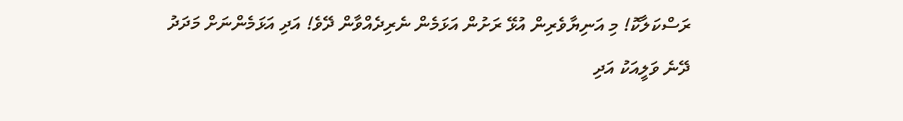ރަސްކަލާކޮ! މި އަނިޔާވެރިން އުޅޭ ރަށުން އަޅަމެން ނެރިދެއްވާން ދޭވެ! އަދި އަޅަމެންނަށް މަދަދު ދޭނެ ވަލީއަކު އަދި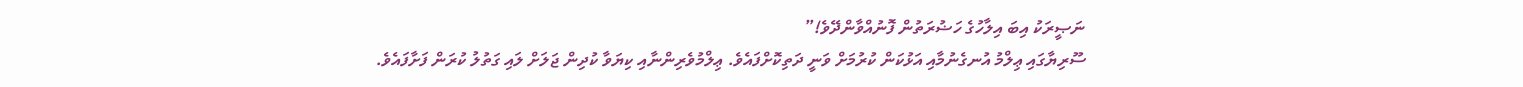ނަޞީރަކު އިބަ އިލާހުގެ ހަޟުރަތުން ފޮނުއްވާންދޭވެ!”
ސޫރިޔާގައި ޢިލްމު އުނގެނުމާއި އަޅުކަން ކުރުމަށް ވަނީ ދަތިކޮށްފައެވެ. ޢިލްމުވެރިންނާއި ކިޔަވާ ކުދިން ޖަލަށް ލައި ގަތުލު ކުރަން ފަށާފައެވެ.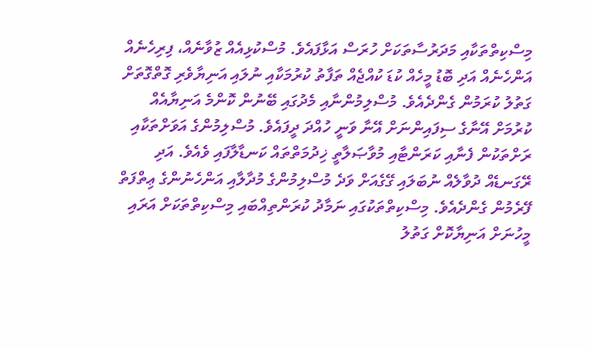މިސްކިތްތަކާއި މަދަރުސާތަކަށް ހުރަސް އަޅާފައެވެ. މުސްކުޅިއެއް ޒުވާނެއް، ފިރިހެނެއް އަންހެނެއް އަދި ބޮޑު މީހެއް ކުޑަ ކުއްޖެއް ތަފާތު ކުރުމަކާއި ނުލައި އަނިޔާވެރި ގޮތްގޮތަށް ގަތުލު ކުރަމުން ގެންދެއެވެ. މުސްލިމުންނާއި މެދުގައި ބޭނުން ކޮންމެ އަނިޔާއެއް ކުރުމަށް އޭނާގެ ސިފައިންނަށް އޭނާ ވަނީ ހުއްދަ ދީފައެވެ. މުސްލިމުންގެ އަވަށްތަކާއި ރަށްތަކުން ފެނާއި ކަރަންޓާއި މުވާޞަލާތީ ޚިދުމަތްތައް ކަނޑާލާފައި ވެއެވެ. އަދި ރޭގަނޑެއް ދުވާލެއް ނުބަލައި ގޭގެއަށް ވަދެ މުސްލިމުންގެ މުދާލާއި އަންހެނުންގެ ޢިތްފަތް ފޭރެމުން ގެންދެއެވެ. މިސްކިތްތަކުގައި ނަމާދު ކުރަންތިއްބައި މިސްކިތްތަކަށް އަރައި މީހުނަށް އަނިޔާކޮށް ގަތުލު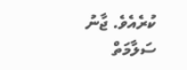ކުރެއެވެ. ޖާނު ސަލާމަތް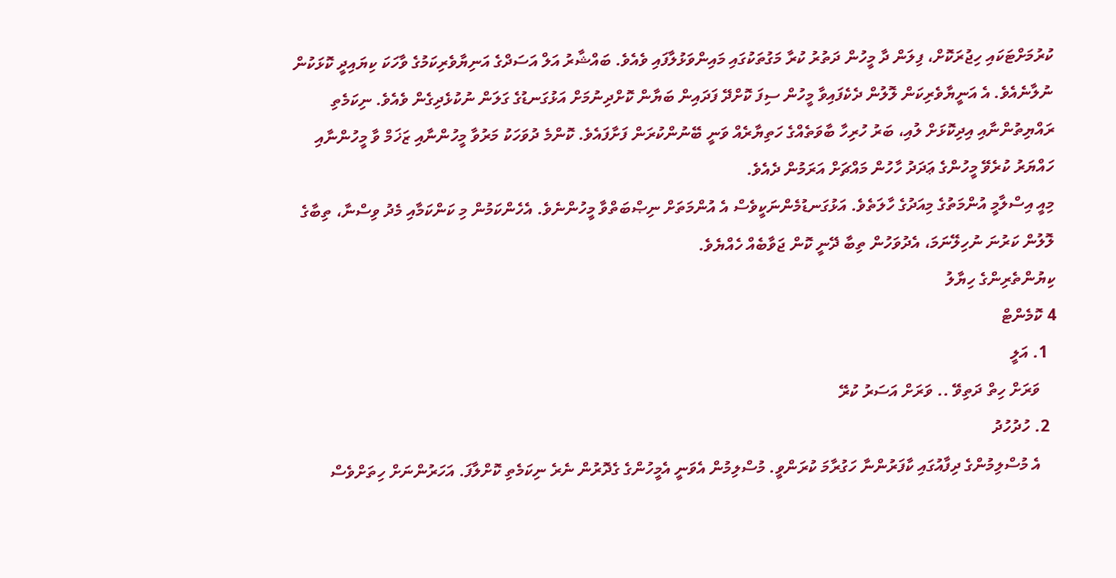ކުރުމަށްޓަކައި ހިޖުރަކޮށް، ފިލަން ދާ މީހުން ދަތުރު ކުރާ މަގުތަކުގައި މައިންވަޅުލާފައި ވެއެވެ. ބައްޝާރު އަލް އަސަދްގެ އަނިޔާވެރިކަމުގެ ވާހަކަ ކިޔައިދީ ކޮޅަކުން ނުލާނެއެވެ. އެ އަނީޔާވެރިކަން ލޮލުން ދެކެފައިވާ މީހުން ސިފަ ކޮށްދޭ ފަދައިން ބަޔާން ކޮށްދިނުމަށް އަޅުގަނޑުގެ ގަލަން ނުކުޅެދިގެން ވެއެވެ. ނިކަމެތި ރައްޔިތުންނާއި އިދިކޮޅަށް ލުއި، ބަރު ހުރިހާ ބާވަތެއްގެ ހަތިޔާރެއް ވަނީ ބޭނުންކުރަން ފަށާފައެވެ. ކޮންމެ ދުވަހަކު މަރުވާ މީހުންނާއި ޒަޚަމް ވާ މީހުންނާއި ހައްޔަރު ކުރެވޭ މީހުންގެ ޢަދަދު ހާހުން މައްޗަށް އަރަމުން ދެއެވެ.
މިއީ އިސްލާމީ އުންމަތުގެ މިއަދުގެ ހާލަތެވެ. އަޅުގަނޑުމެންނަކީވެސް އެ އުންމަތަށް ނިޞްބަތްވާ މީހުންނެވެ. އެހެންކަމުން މި ކަންކަމާއި މެދު ވިސްނާ، ތިބާގެ ލޮލުން ކަރުނަ ނުހިލޭނަމަ، އެދުވަހުން ތިބާ ދޭނީ ކޮން ޖަވާބެއް ހެއްޔެވެ.
ކިޔުންތެރިންގެ ހިޔާލު
4 ކޮމެންޓް
  1. އަލީ
    ވަރަށް ހިތް ދަތިވޭ .. ވަރަށް އަސަރު ކުރޭ
  2. ހުދުހުދު
    އެ މުސްލިމުންގެ ދިފާއުގައި ކާފަރުންނާ ހަގުރާމަ ކުރަންވީ. މުސްލިމުން އެވަނީ އެމީހުންގެ ގެދޮރުން ނެރެ ނިކަމެތި ކޮށްލާފަ. އަހަރުންނަށް ހިތަށްވެސް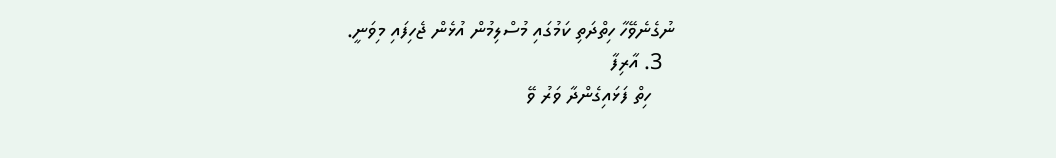ނުގެނެވޭހާ ހިތްދަތި ކަމުގައި މުސްލިމުން އުޅެން ޖެހިފައި މިވަނީ.
  3. އާރިފާ
    ހިތް ފަޅައިގެންދާ ވަރު ވޭ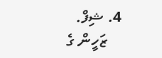4. ޝިފް.
    ޒަހީން ގެ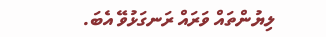ލިޔުންތައް ވަރައް ރަނގަޅުވޭ އެބަ.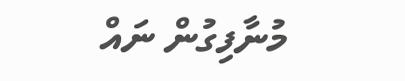މުނާފިގުން ނައް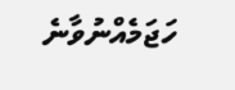ހަޖަމެއްނުވާނެ